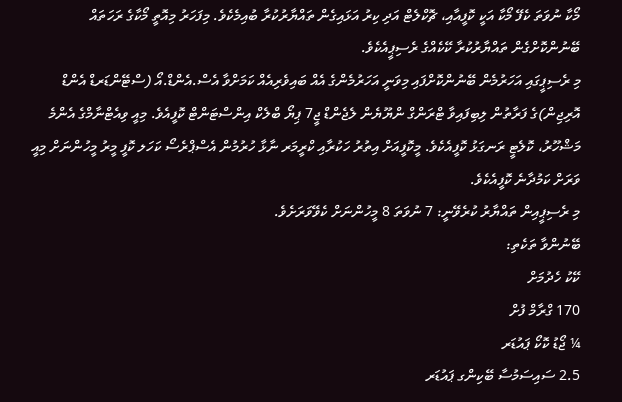މޯކާ ނުވަތަ ކެފޭ މޯކާ އަކީ ކޮފީއާއި، ޗޮކްލެޓް އަދި ކިރު އަޅައިގެން ތައްޔާރުކުރާ ބުއިމެކެވެ. މިފަހަރު މިއޮތީ މޯކާގެ ރަހަތައް ބޭނުންކޮށްގެން ތައްޔާރުކުރާ ކޭކެއްގެ ރެސިޕީއެކެވެ.
މި ރެސިޕީގައި އަހަރުމެން ބޭނުންކޮށްފައި މިވަނީ އަހަރުމެންގެ އެއް ބައިވެރިއެއް ކަމަށްވާ އެސް.އެންޑް.އޯ (ސްޓޭންޑަރޑް އެންޑް އޮރިޖިން)ގެ ފަރާތުން ލިބިފައިވާ ޓްރަންގް ންޔޫޔެން ލެޖެންޑް ޖީ7 ޕިޔޯ ބްލެކް އިންސްޓަންޓް ކޮފީއެވެ. މިއީ ވިއެޓްނާމްގެ އެންމެ މަޝްހޫރު، ކޮލެޓީ ރަނގަޅު ކޮފީއެކެވެ. މީކޮފީއަށް އިތުރު ހަކުރާއި ކްރީމަރ ނާޅާ ހުރުމުން އެސްޕްރެސޯ ކަހަލ ކޮފީ މީރު މީހުންނަށް މިއީ ވަރަށް ކަމުދާނެ ކޮފީއެކެވެ.
މި ރެސިޕީއިން ތައްޔާރު ކުރެވޭނީ: 7 ނުވަތަ 8 މީހުންނަށް ކެވޭވަރަށެވެ.
ބޭނުންވާ ތަކެތި:
ކޭކު ހެދުމަށް
170 ގްރާމް ފުށް
¼ ޖޯޑު ކޮކޯ ޕައުޑަރ
2.5 ސައިސަމުސާ ބޭކިންގ ޕައުޑަރ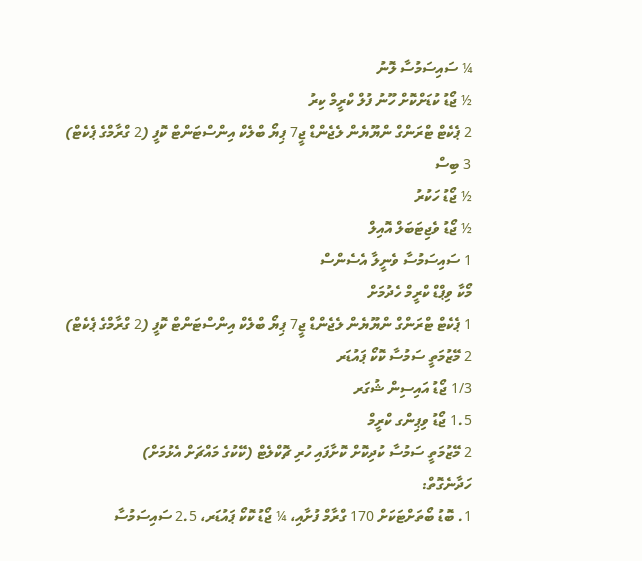¼ ސައިސަމުސާ ލޮނު
½ ޖޯޑު ކުޑަށްކޮށް ހޫނު ފުލް ކްރީމް ކިރު
2 ޕެކެޓް ޓްރަންގް ންޔޫޔެން ލެޖެންޑް ޖީ7 ޕިޔޯ ބްލެކް އިންސްޓަންޓް ކޮފީ (2 ގްރާމްގެ ޕެކެޓް)
3 ބިސް
½ ޖޯޑު ހަކުރު
½ ޖޯޑު ވެޖިޓަބަލް އޮއިލް
1 ސައިސަމުސާ ވެނީލާ އެސެންސް
މޯކާ ވިޕްޑް ކްރީމް ހެދުމަށް
1 ޕެކެޓް ޓްރަންގް ންޔޫޔެން ލެޖެންޑް ޖީ7 ޕިޔޯ ބްލެކް އިންސްޓަންޓް ކޮފީ (2 ގްރާމްގެ ޕެކެޓް)
2 މޭޒުމަތީ ސަމުސާ ކޮކޯ ޕައުޑަރ
1/3 ޖޯޑު އައިސިން ޝުގަރ
1.5 ޖޯޑު ވިޕިންގ ކްރީމް
2 މޭޒުމަތީ ސަމުސާ ކުދިކޮށް ކޮށާފައި ހުރި ޗޮކްލެޓް (ކޭކުގެ މައްޗަށް އެޅުމަށް)
ހަދާނެގޮތް:
1. ބޮޑު ބޯތަށްޓަކަށް 170 ގްރާމް ފުށާއި، ¼ ޖޯޑު ކޮކޯ ޕައުޑަރ، 2.5 ސައިސަމުސާ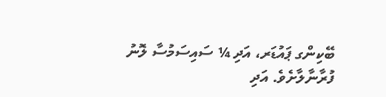ބޭކިންގ ޕައުޑަރ، އަދި ¼ ސައިސަމުސާ ލޮނު ފުރާނާލާށެވެ. އަދި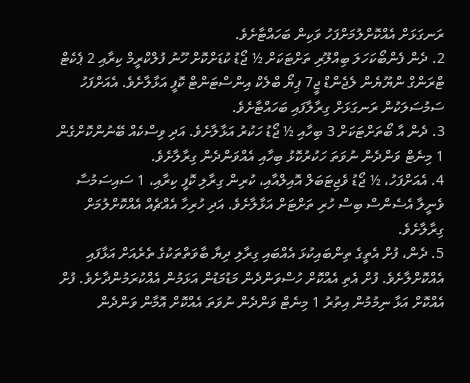ރަނގަޅަށް އެއްކޮށްލުމަށްފަހު ވަކިން ބަހައްޓާށެވެ.
2. ދެން ފެންބޯކަހަލަ ބިއްލޫރި ތަށްޓަކަށް ½ ޖޯޑު ކުޑަށްކޮށް ހޫނު ފުލްކްރީމް ކިރާއި 2 ޕެކެޓް ޓްރަންގް ންޔޫޔެން ލެޖެންޑް ޖީ7 ޕިޔޯ ބްލެކް އިންސްޓަންޓް ކޮފީ އަޅާލާށެވެ. އެއަށްފަހު ސަމުސަލަކުން ރަނގަޅަށް ގިރާލާފައި ބަހައްޓާށެވެ.
3. ދެން އާ ބޯތަށްޓަކަށް 3 ބިހާއި ½ ޖޯޑު ހަކުރު އަޅާލާށެވެ. އަދި ވިސްކެއް ބޭނުންކޮށްގެން 1 މިނެޓް ވަންދެން ނުވަތަ ހަކުރުކޮޅު ބިހާއި އެއްވަންދެން ގިރާލާށެވެ.
4. އެއަށްފަހު، ½ ޖޯޑު ވެޖިޓަބަލް އޮއިލްއާއި، ކުރިން ގިރާލި ކޮފީ ކިރާއި، 1 ސައިސަމުސާ ވެނީލާ އެސެންސް ބިސް ހުރި ތަށްޓަށް އަޅާލާށެވެ. އަދި ހުރިހާ އެއްޗެއް އެއްކޮށްލުމަށް ގިރާލާށެވެ.
5. ދެން، ފުށް އެތީގެ ތިންބައިކުޅަ އެއްބައި ގިރާލި ދިޔާ ބާވަތްތަކުގެ ތެރެއަށް އަޅާފައި އެއްކޮށްލާށެވެ. ފުށް އެތި އެއްކޮށް ހުސްވަންދެން މަޑުމަޑުން އަޅަމުން އެއްކުރަމުންދާށެވެ. ފުށް އެއްކޮށް އަޅާ ނިމުމުން އިތުރު 1 މިނެޓް ވަންދެން ނުވަތަ އެއްކޮށް އޮމާން ވަންދެން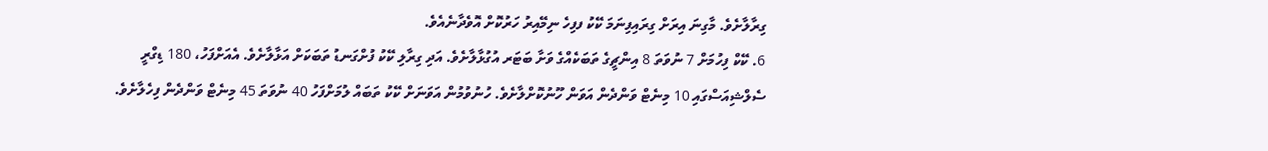ގިރާލާށެވެ. މާގިނަ އިރަށް ގިރައިފިނަމަ ކޭކު ފފިހެ ނިމޭއިރު ހަރުކޮށް އޮވެދާނެއެވެ.
6. ކޭކް ފިހުމަށް 7 ނުވަތަ 8 އިންޗީގެ ތަބަކެއްގެ ވަށާ ބަޓަރ އުގުޅާލާށެވެ. އަދި ގިރާލި ކޭކު ފުށްގަނޑު ތަބަކަށް އަޅާލާށެވެ. އެއަށްފަހު، 180 ޑިގްރީ ސެލްޝިއަސްގައި 10 މިނެޓް ވަންދެން އަވަން ހޫނުކޮށްލާށެވެ. ހުނުވުމުން އަވަނަށް ކޭކު ތަބައް ލުމަށްފަހު 40 ނުވަތަ 45 މިނެޓް ވަންދެން ފިހެލާށެވެ.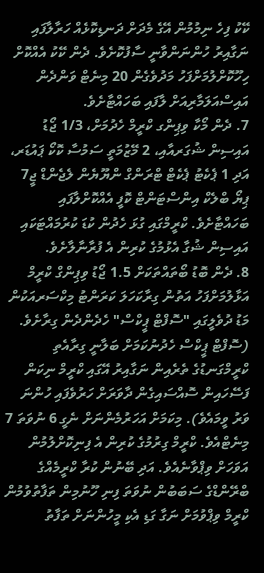ކޭކު ފިހެ ނިމުމުން އޭގެ މެދަށް ދަނޑިކޮޅެއް ހަރާލާފައި ނަގާއިރު ހުންނަންވާނީ ސާފުކޮށެވެ. ދެން ކޭކު އެއްކޮށް ހިހޫކޮށްލުމަށްފަހު މަދުވެގެން 20 މިނެޓް ވަންދެން އައިސްއަލަމާރިއަށް ލާފައި ބަހައްޓާށެވެ.
7. ދެން މޯކާ ވިޕިންގ ކްރީމް ހެދުމަށް، 1/3 ޖޯޑު އައިސިން ޝުގަރއާއި، 2 މޭޒުމަތީ ސަމުސާ ކޮކޯ ޕައުޑަރ، އަދި 1 ޕެކެޓު ޕެކެޓް ޓްރަންގް ންޔޫޔެން ލެޖެންޑް ޖީ7 ޕިޔޯ ބްލެކް އިންސްޓަންޓް ކޮފީ އެއްކޮށްލާފައި ބަހައްޓާށެވެ. ކްރީމްގައި ގުޅަ ހެދުން ކުޑަ ކުރުމައްޓަކައި އައިސިން ޝުގާ އެޅުމުގެ ކުރިން އެ ފުރާނާލާށެވެ.
8. ދެން ބޮޑު ބޯތައްތަކަށް 1.5 ޖޯޑު ވިޕިންގް ކްރީމް އަޅާލުމަށްފަހު އަތުން ގިރާކަހަލަ ކަރަންޓު މިކްސަރއަކުން މަޑު ދުވެލީގައި "ސޮފްޓް ޕީކްސް" ހެދެންދެން ގިރާށެވެ. (ސޮފްޓް ޕީކްސް ހެދުނުކަމަށް ބަލާނީ ގިރާއެތި ކްރީމްގަނޑުގެ ތެރެއިން ނަގާއިރު އޭގައި ކްރީމް ނިކަން ފަސޭހައިން ސޮއްސައިގެން ދާވަރަށް ހަރުވެފައި ހުންނަ ވަރު ވީމައެވެ). މިކަމަށް އަހަރުމެންނަށް ނެގީ 6 ނުވަތަ 7 މިނެޓްއެވެ. ކްރީމް ގިރުމުގެ ކުރިން އެ ފިނިކޮށްލުމުން އަވަހަށް ވިޕްވާނެއެވެ. އަދި ބޭނުން ކުރާ ކްރީމެއްގެ ބްރޭންޑްގެ ސަބަބުން ނުވަތަ ފިނި ހޫނުމިން ތަފާތުވުމުން ކްރީމް ވިޕްވުމަށް ނަގާ ގަޑި އެކި މީހުންނަށް ތަފާތު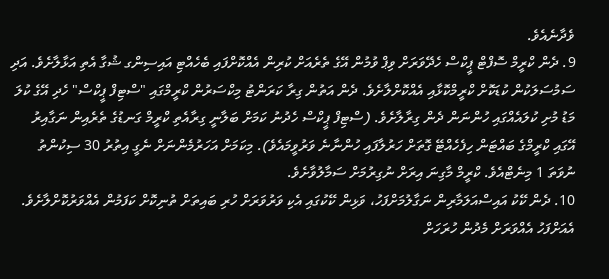ވެދާނެއެވެ.
9. ދެން ކްރީމް ސޮފްޓް ޕީކްސް ހެދޭވަރަށް ވިޕް ވުމުން އޭގެ ތެރެއަށް ކުރިން އެއްކޮށްފައި ބެހެއްޓި އައިސިންގ ޝުގާ އެތި އަޅާލާށެވެ. އަދި ސަމުސަލަކުން ކުޑަކޮށް ކްރީމްކޮޅާއި އެއްކޮށްލާށެވެ. ދެން އަތުން ގިރާ ކަރަންޓު މިކްސަރުން ކްރީމްގައި "ސްޓިފް ޕީކްސް" ހެދި އޭގެ ކުލަ މަޑު މުށި ކުލައެއްގައި ހުންނަން ދެން ގިރާލާށެވެ. (ސްޓިފް ޕީކްސް ހެދުނު ކަމަށް ބަލާނީ ގިރާއެތި ކްރީމް ގަނޑުގެ ތެރެއިން ނަގާއިރު އޭގައި ކްރީމްގެ ބައްޓަން ހިފެހެއްޓޭ ގޮތަށް ހަރުލާފައި ހުންނާނެ ވަރުވީމައެވެ). މިކަމަށް އަހަރުމެންނަށް ނެގީ އިތުރު 30 ސިކުންތު ނުވަތަ 1 މިނެޓްއެވެ. ކްރީމް މާގިނަ އިރަށް ނުގިރުމަށް ސަމާލުވާށެވެ.
10. ދެން ކޭކު އައިސްއަލަމާރިން ނަގާލުމަށްފަހު، ވަޅިން ކޭކުގައި އެކި ވަރުވަރަށް ހުރި ބައިތަށް ތުނިކޮށް ކަފަމުން އެއްވަރުކޮށްލާށެވެ. އެއަށްފަހު އެއްވަރަށް މެދުން ހުރަހަށް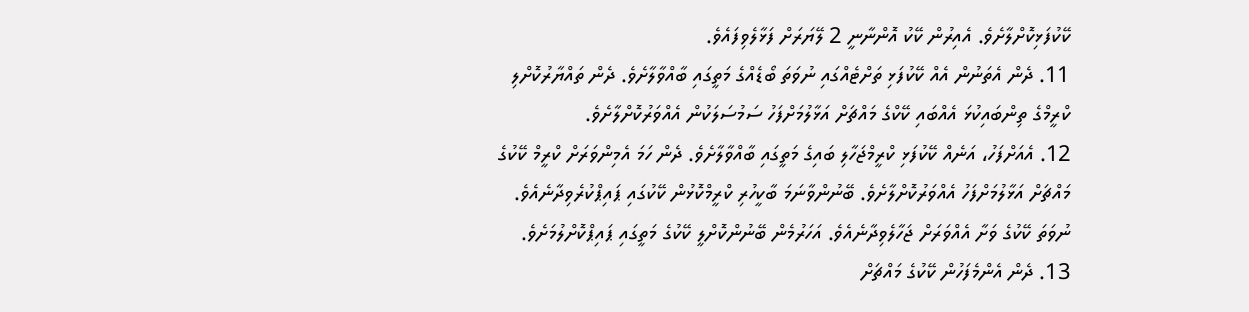ކޭކުފަޅިކޮށްލާށެވެ. އެއިރުން ކޭކު އޮންނާނީ 2 ލޭޔަރަށް ފަޅާލެވިފައެވެ.
11. ދެން އެތަނުން އެއް ކޭކުފަޅި ތަށްޓެއްގައި ނުވަތަ ބޯޑެއްގެ މަތީގައި ބާއްވާލާށެވެ. ދެން ތައްޔާރުކޮށްލި ކްރީމްގެ ތިންބައިކުޅަ އެއްބައި ކޭކްގެ މައްޗަށް އަޅާލުމަށްފަހު ސަމުސަލަކުން އެއްވަރުކޮށްލާށެވެ.
12. އެއަށްފަހު، އަނެއް ކޭކުފަޅި ކްރީމްޖަހާލި ބައިގެ މަތީގައި ބާއްވާލާށެވެ. ދެން ހަމަ އެމިންވަރަށް ކްރީމް ކޭކުގެ މައްޗަށް އަޅާލުމަށްފަހު އެއްވަރުކޮށްލާށެވެ. ބޭނުންވާނަމަ ބާކީހުރި ކްރީމްކޮޅުން ކޭކުގައި ޕައިޕްކުރެވިދާނެއެވެ. ނުވަތަ ކޭކުގެ ވަށާ އެއްވަރަށް ޖަހާލެވިދާނެއެވެ. އަހަރުމެން ބޭނުންކޮށްލީ ކޭކުގެ މަތީގައި ޕައިޕްކޮށްލުމަށެވެ.
13. ދެން އެންމެފަހުން ކޭކުގެ މައްޗަށް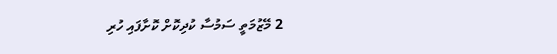2 މޭޒުމަތީ ސަމުސާ ކުދިކޮށް ކޮށާފައި ހުރި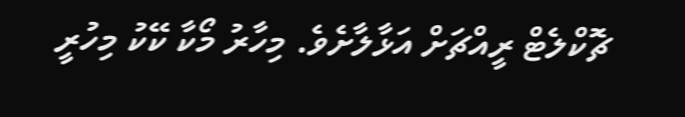ޗޮކްލެޓް ރީއްޗަށް އަޅާލާށެވެ. މިހާރު މޯކާ ކޭކު މިހުރީ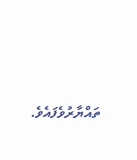ތައްޔާރުވެފައެވެ.